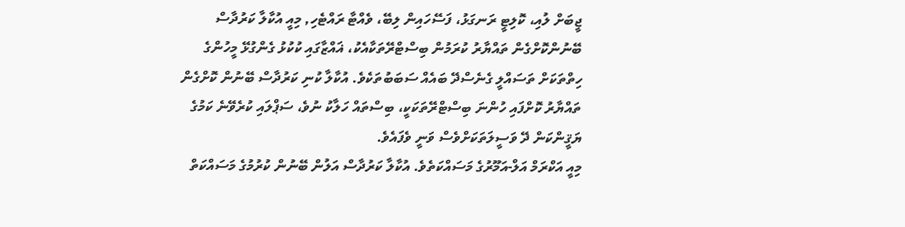ޖީބަށް ލުއި، ކޮލިޓީ ރަނގަޅު، ފަސޭހައިން ލިބޭ، ވެއްޓާ ރައްޓެހި, މިއީ އުކާލާ ކަރުދާސް ބޭނުންކޮށްގެން ތައްޔާރު ކުރަމުން ބިސްޓްރޭތަކާއެކު، ޣައްޒާގައި ކުކުޅު ގެންގުޅޭ މީހުންގެ ހިތްތަކަށް ތަސައްލީ ގެނެސްދޭ ބައެއް ސަބަބުތަކެވެ. އުކާލާ ކުނި ކަރުދާސް ބޭނުން ކޮށްގެން ތައްޔާރު ކޮށްފައި ހުންނަ ބިސްޓްރޭތަކަކީ، ބިސްތައް ހަލާކު ނުވެ، ސަޕްލައި ކުރެވޭނެ ކަމުގެ ޔަޤީންކަން ދޭ ވަސީލަތަކަށްވެސް ވަނީ ވެފައެވެ.
މިއީ އަކްރަމް އަލް-އަމޫރުގެ މަސައްކަތެވެ. އުކާލާ ކަރުދާސް އަލުން ބޭނުން ކުރުމުގެ މަސައްކަތް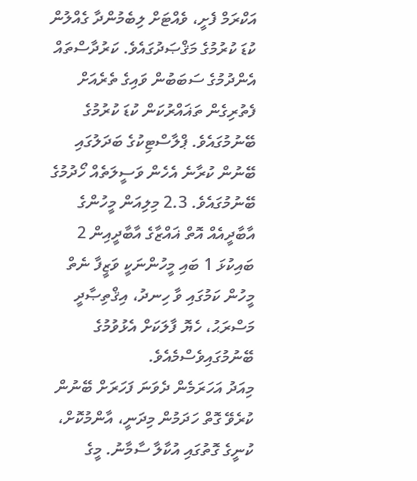އަކްރަމް ފެށީ، ވެއްޓަށް ލިބެމުންދާ ގެއްލުން ކުޑަ ކުރުމުގެ މަޤްޞަދުގައެވެ. ކަރުދާސްތައް އެންދުމުގެ ސަބަބުން ވައިގެ ތެރެއަށް ފެތުރިގެން ތަޣައްރުކަން ކުޑަ ކުރުމުގެ ބޭނުމުގައެވެ. ޕްލާސްޓިކުގެ ބަދަލުގައި ބޭނުން ކުރާނެ އެހެން ވަސީލަތެއް ހޯދުމުގެ ބޭނުމުގައެވެ. 2.3 މިލިއަން މީހުންގެ އާބާދީއެއް އޮތް ޣައްޒާގެ އާބާދީއިން 2 ބައިކުޅަ 1 ބައި މީހުންނަކީ ވަޒީފާ ނެތް މީހުން ކަމުގައި ވާ ހިނދު، އިޤްތިޞާދީ މަސްރަޙު، ހެޔޮ ފާލަކަށް އެޅުވުމުގެ ބޭނުމުގައިވެސްމެއެވެ.
މިއަދު އަހަރަމެން ދެވަނަ ފަހަރަށް ބޭނުން ކުރެވޭ ގޮތް ހަދަމުން މިދަނީ، އާންމުކޮށް، ކުނީގެ ގޮތުގައި އުކާލާ ސާމާނު. މީގެ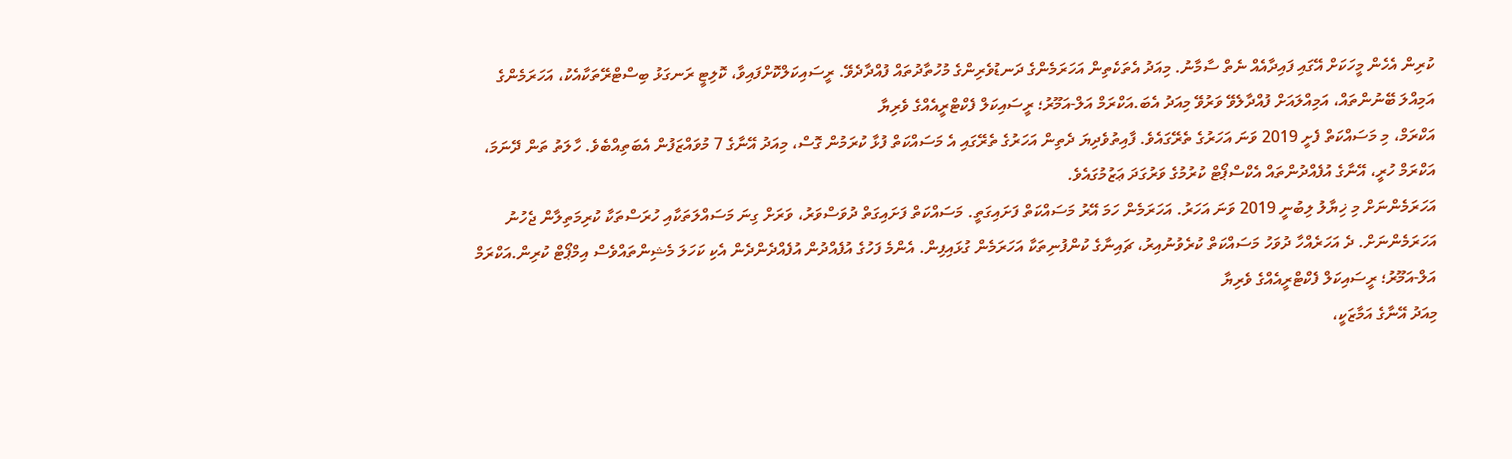ކުރިން އެހެން މީހަކަށް އޭގައި ފައިދާއެއް ނެތް ސާމާނު. މިއަދު އެތަކެތިން އަހަރަމެންގެ ދަނޑުވެރިންގެ މުހުތާދުތައް ފުއްދާދެވޭ. ރީސައިކަލްކޮށްފައިވާ، ކޮލިޓީ ރަނގަޅު ބިސްޓްރޭތަކާއެކު، އަހަރަމެންގެ އަމިއްލަ ބޭނުންތައް، އަމިއްލައަށް ފުއްދާލެވޭ ވަރުވޭ މިއަދު އެބަ.އަކްރަމް އަލް-އަމޫރު؛ ރީސައިކަލް ފެކްޓްރީއެއްގެ ވެރިޔާ
އަކްރަމް، މި މަސައްކަތް ފެށީ 2019 ވަނަ އަހަރުގެ ތެރޭގައެވެ. ފާއިތުވެދިޔަ ދެތިން އަހަރުގެ ތެރޭގައި އެ މަސައްކަތް ފުޅާ ކުރަމުން ގޮސް، މިއަދު އޭނާގެ 7 މުވައްޒަފުން އެބަތިއްބެވެ. ހާލަތު ތަން ދޭނަމަ، އަކްރަމް ހުރީ، އޭނާގެ އުފެއްދުންތައް އެކްސްޕޯޓް ކުރުމުގެ ވަރުގަދަ ޢަޒުމުގައެވެ.
އަހަރަމެންނަށް މި ޚިޔާލު ލިބުނީ 2019 ވަނަ އަހަރު. އަހަރަމެން ހަމަ އޭރު މަސައްކަތް ފަށައިގަތީ. މަސައްކަތް ފަށައިގަތް ދުވަސްވަރު، ވަރަށް ގިނަ މަސައްލަތަކާއި ހުރަސްތަކާ ކުރިމަތިލާން ޖެހުނު އަހަރަމެންނަށް. ދެ އަހަރެއްހާ ދުވަހު މަސައްކަތް ކުރެވުނުއިރު، ޗައިނާގެ ކުންފުނިތަކާ އަހަރަމެން ގުޅައިފިން. އެންމެ ފަހުގެ އުފެއްދުން އުފެއްދެންދެން އެކި ކަހަލަ މެޝިންތައްވެސް އިމްޕޯޓް ކުރިން.އަކްރަމް އަލް-އަމޫރު؛ ރީސައިކަލް ފެކްޓްރީއެއްގެ ވެރިޔާ
މިއަދު އޭނާގެ އަމާޒަކީ،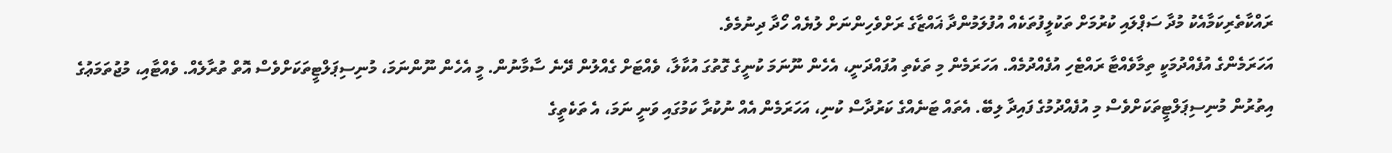ރައްކާތެރިކަމާއެކު މުދާ ސަޕްލައި ކުރުމަށް ތަކުލީފުތަކެއް އުފުލަމުންދާ ޣައްޒާގެ ރަށްވެހިންނަށް ލުޔެއް ހޯދާ ދިނުމެވެ.
އަހަރަމެންގެ އުފެއްދުމަކީ ތިމާވެއްޓާ ރައްޓެހި އުފެއްދުމެއް. އަހަރަމެން މި ތަކެތި އުފައްދަނީ، އެހެން ނޫނަމަ ކުނީގެ ގޮތުގަ އުކާލާ، ވެއްޓަށް ގެއްލުން ދޭނެ ސާމާނުން. މީ އެހެން ނޫންނަމަ، މުނިސިޕަލްޓީތަކަށްވެސް އޮތް ތުރާލެއް. ވެއްޓާއި، މުޖުތަމަޢުގެ އިތުރުން މުނިސިޕަލްޓީތަކަށްވެސް މި އުފެއްދުމުގެ ފައިދާ ލިބޭ. އެތައް ޓަނެއްގެ ކަރުދާސް ކުނި، އަހަރަމެން އެއް ނުކުރާ ކަމުގައި ވަނީ ނަމަ، އެ ތަކެތީގެ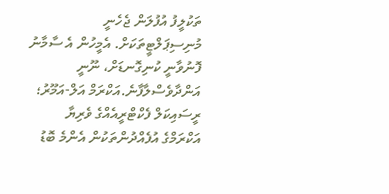ތަކުލީފު އުފުލަން ޖެހެނީ މުނިސިޕަލްޓީތަކަށް. އެމީހުން އެ ސާމާނު ފޮނުވާނީ ކުނިގޮނޑަށް، ނޫނީ އަންދާވެސްލާފާނެ.އަކްރަމް އަލް-އަމޫރު؛ ރީސައިކަލް ފެކްޓްރީއެއްގެ ވެރިޔާ
އަކްރަމްގެ އުފެއްދުންތަކުން އެންމެ ބޮޑު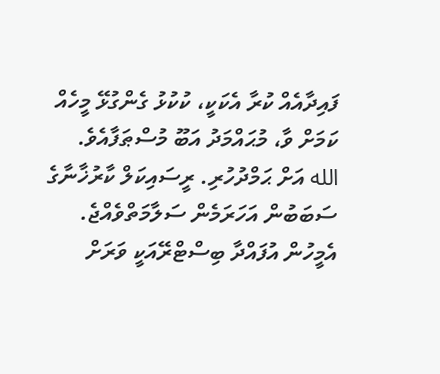ފައިދާއެއް ކުރާ އެކަކީ، ކުކުޅު ގެންގުޅޭ މީހެއް ކަމަށް ވާ، މުޙައްމަދު އަބޫ މުސްޠަފާއެވެ.
الله އަށް ޙަމްދުހުރި. ރީސައިކަލް ކާރުޚާނާގެ ސަބަބުން އަހަރަމެން ސަލާމަތްވެއްޖެ. އެމީހުން އުފައްދާ ބިސްޓްރޭއަކީ ވަރަށް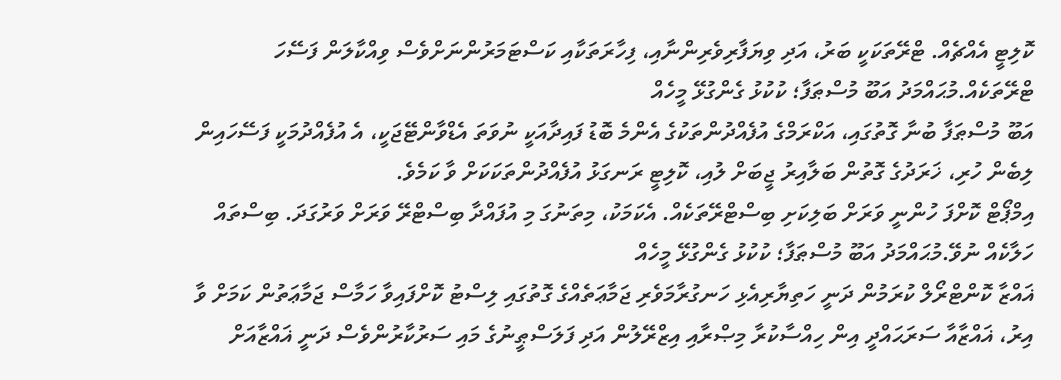ކޮލިޓީ އެއްޗެއް. ޓްރޭތަކަކީ ބަރު، އަދި ވިޔަފާރިވެރިންނާއި، ފިހާރަތަކާއި ކަސްޓަމަރުންނަށްވެސް ވިއްކާލަން ފަސޭހަ ޓްރޭތަކެއް.މުޙައްމަދު އަބޫ މުސްޠަފާ؛ ކުކުޅު ގެންގުޅޭ މީހެއް
އަބޫ މުސްޠަފާ ބުނާ ގޮތުގައި، އަކްރަމްގެ އުފެއްދުންތަކުގެ އެންމެ ބޮޑު ފައިދާއަކީ ނުވަތަ އެޑްވާންޓޭޖަކީ، އެ އުފެއްދުމަކީ ފަސޭހައިން ލިބެން ހުރި، ޚަރަދުގެ ގޮތުން ބަލާއިރު ޖީބަށް ލުއި، ކޮލިޓީ ރަނގަޅު އުފެއްދުންތަކަކަށް ވާ ކަމެވެ.
އިމްޕޯޓް ކޮށްފަ ހުންނީ ވަރަށް ބަލިކަށި ބިސްޓްރޭތަކެއް. އެކަމަކު، މިތަނުގަ މި އުފައްދާ ބިސްޓްރޭ ވަރަށް ވަރުގަދަ. ބިސްތައް ހަލާކެއް ނުވޭ.މުޙައްމަދު އަބޫ މުސްޠަފާ؛ ކުކުޅު ގެންގުޅޭ މީހެއް
ޣައްޒާ ކޮންޓްރޯލް ކުރަމުން ދަނީ ހަތިޔާރިއެޅި ހަނގުރާމަވެރި ޖަމާޢަތެއްގެ ގޮތުގައި ލިސްޓު ކޮށްފައިވާ ހަމާސް ޖަމާޢަތުން ކަމަށް ވާ އިރު، ޣައްޒާއާ ސަރަޙައްދީ އިން ހިއްސާކުރާ މިޞްރާއި އިޒްރޭލުން އަދި ފަލަސްޠީނުގެ މައި ސަރުކާރުންވެސް ދަނީ ޣައްޒާއަށް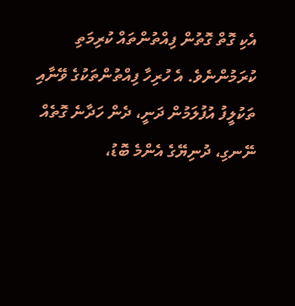އެކި ގޮތް ގޮތުން ފިއްތުންތައް ކުރިމަތި ކުރަމުންނެވެ. އެ ހުރިހާ ފިއްތުންތަކުގެ ވޭނާއި ތަކުލީފު އުފުލަމުން ދަނީ، ދެން ހަދާނެ ގޮތެއް ނޭނގި، ދުނިޔޭގެ އެންމެ ބޮޑު،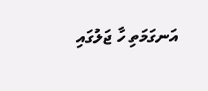އަނގަމަތި ހާ ޖަލުގައި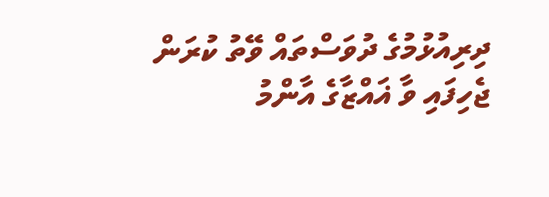ދިރިއުޅުމުގެ ދުވަސްތައް ވޭތު ކުރަން ޖެހިފައި ވާ ޣައްޒާގެ އާންމު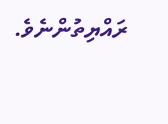ރައްޔިތުންނެވެ.